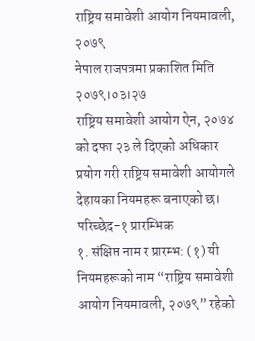राष्ट्रिय समावेशी आयोग नियमावली, २०७९
नेपाल राजपत्रमा प्रकाशित मिति २०७९।०३।२७
राष्ट्रिय समावेशी आयोग ऐन, २०७४ को दफा २३ ले दिएको अधिकार प्रयोग गरी राष्ट्रिय समावेशी आयोगले देहायका नियमहरू बनाएको छ।
परिच्छेद-१ प्रारम्भिक
१. संक्षिप्त नाम र प्रारम्भ: (१) यी नियमहरूको नाम “राष्ट्रिय समावेशी आयोग नियमावली, २०७९” रहेको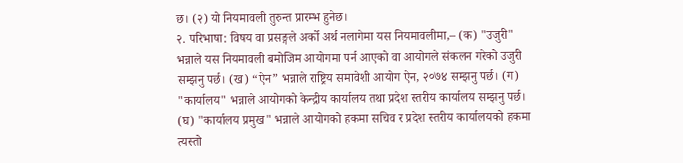छ। (२) यो नियमावली तुरुन्त प्रारम्भ हुनेछ।
२. परिभाषा: विषय वा प्रसङ्गले अर्को अर्थ नलागेमा यस नियमावलीमा,– (क) "उजुरी" भन्नाले यस नियमावली बमोजिम आयोगमा पर्न आएको वा आयोगले संकलन गरेको उजुरी सम्झनु पर्छ। (ख) “ऐन” भन्नाले राष्ट्रिय समावेशी आयोग ऐन, २०७४ सम्झनु पर्छ। (ग) "कार्यालय" भन्नाले आयोगको केन्द्रीय कार्यालय तथा प्रदेश स्तरीय कार्यालय सम्झनु पर्छ। (घ) "कार्यालय प्रमुख" भन्नाले आयोगको हकमा सचिव र प्रदेश स्तरीय कार्यालयको हकमा त्यस्तो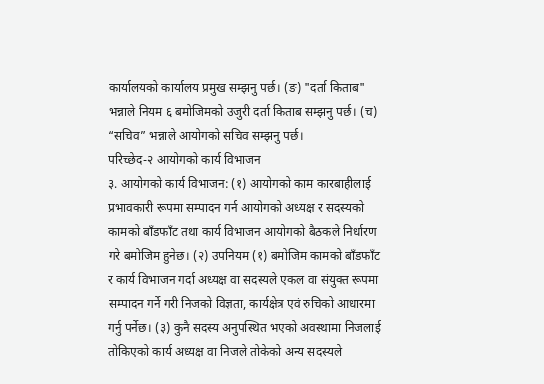कार्यालयको कार्यालय प्रमुख सम्झनु पर्छ। (ङ) "दर्ता किताब" भन्नाले नियम ६ बमोजिमको उजुरी दर्ता किताब सम्झनु पर्छ। (च) “सचिव” भन्नाले आयोगको सचिव सम्झनु पर्छ।
परिच्छेद-२ आयोगको कार्य विभाजन
३. आयोगको कार्य विभाजन: (१) आयोगको काम कारबाहीलाई प्रभावकारी रूपमा सम्पादन गर्न आयोगको अध्यक्ष र सदस्यको कामको बाँडफाँट तथा कार्य विभाजन आयोगको बैठकले निर्धारण गरे बमोजिम हुनेछ। (२) उपनियम (१) बमोजिम कामको बाँडफाँट र कार्य विभाजन गर्दा अध्यक्ष वा सदस्यले एकल वा संयुक्त रूपमा सम्पादन गर्ने गरी निजको विज्ञता, कार्यक्षेत्र एवं रुचिको आधारमा गर्नु पर्नेछ। (३) कुनै सदस्य अनुपस्थित भएको अवस्थामा निजलाई तोकिएको कार्य अध्यक्ष वा निजले तोकेको अन्य सदस्यले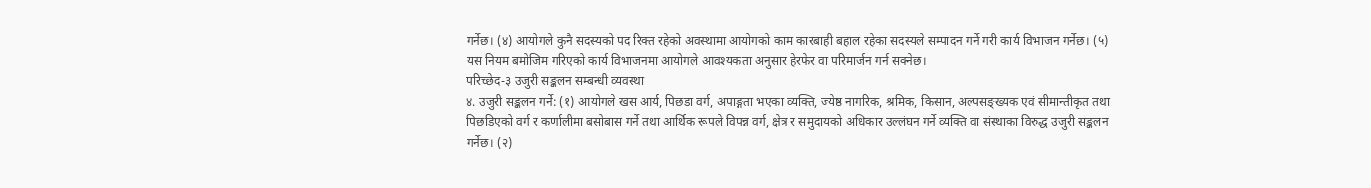गर्नेछ। (४) आयोगले कुनै सदस्यको पद रिक्त रहेको अवस्थामा आयोगको काम कारबाही बहाल रहेका सदस्यले सम्पादन गर्ने गरी कार्य विभाजन गर्नेछ। (५) यस नियम बमोजिम गरिएको कार्य विभाजनमा आयोगले आवश्यकता अनुसार हेरफेर वा परिमार्जन गर्न सक्नेछ।
परिच्छेद-३ उजुरी सङ्कलन सम्बन्धी व्यवस्था
४. उजुरी सङ्कलन गर्ने: (१) आयोगले खस आर्य, पिछडा वर्ग, अपाङ्गता भएका व्यक्ति, ज्येष्ठ नागरिक, श्रमिक, किसान, अल्पसङ्ख्यक एवं सीमान्तीकृत तथा पिछडिएको वर्ग र कर्णालीमा बसोबास गर्ने तथा आर्थिक रूपले विपन्न वर्ग, क्षेत्र र समुदायको अधिकार उल्लंघन गर्ने व्यक्ति वा संस्थाका विरुद्ध उजुरी सङ्कलन गर्नेछ। (२)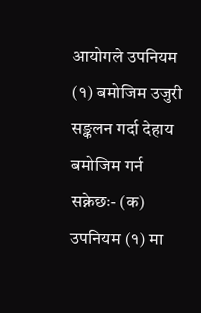आयोगले उपनियम (१) बमोजिम उजुरी सङ्कलन गर्दा देहाय बमोजिम गर्न सक्नेछः- (क) उपनियम (१) मा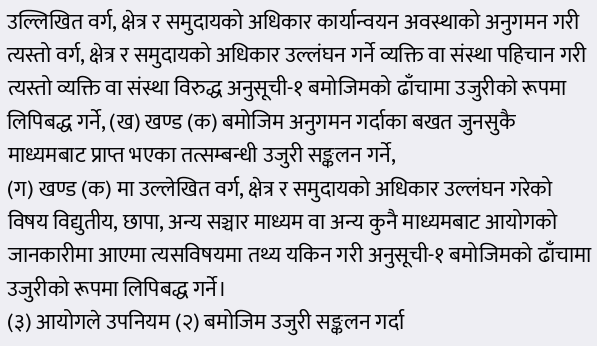उल्लिखित वर्ग, क्षेत्र र समुदायको अधिकार कार्यान्वयन अवस्थाको अनुगमन गरी त्यस्तो वर्ग, क्षेत्र र समुदायको अधिकार उल्लंघन गर्ने व्यक्ति वा संस्था पहिचान गरी त्यस्तो व्यक्ति वा संस्था विरुद्ध अनुसूची-१ बमोजिमको ढाँचामा उजुरीको रूपमा लिपिबद्ध गर्ने, (ख) खण्ड (क) बमोजिम अनुगमन गर्दाका बखत जुनसुकै माध्यमबाट प्राप्त भएका तत्सम्बन्धी उजुरी सङ्कलन गर्ने,
(ग) खण्ड (क) मा उल्लेखित वर्ग, क्षेत्र र समुदायको अधिकार उल्लंघन गरेको विषय विद्युतीय, छापा, अन्य सञ्चार माध्यम वा अन्य कुनै माध्यमबाट आयोगको जानकारीमा आएमा त्यसविषयमा तथ्य यकिन गरी अनुसूची-१ बमोजिमको ढाँचामा उजुरीको रूपमा लिपिबद्ध गर्ने।
(३) आयोगले उपनियम (२) बमोजिम उजुरी सङ्कलन गर्दा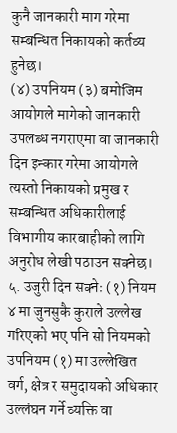कुनै जानकारी माग गरेमा सम्बन्धित निकायको कर्तव्य हुनेछ।
(४) उपनियम (३) बमोजिम आयोगले मागेको जानकारी उपलब्ध नगराएमा वा जानकारी दिन इन्कार गरेमा आयोगले त्यस्तो निकायको प्रमुख र सम्बन्धित अधिकारीलाई विभागीय कारबाहीको लागि अनुरोध लेखी पठाउन सक्नेछ।
५. उजुरी दिन सक्नेः (१) नियम ४ मा जुनसुकै कुराले उल्लेख गरिएको भए पनि सो नियमको उपनियम (१) मा उल्लेखित वर्ग, क्षेत्र र समुदायको अधिकार उल्लंघन गर्ने व्यक्ति वा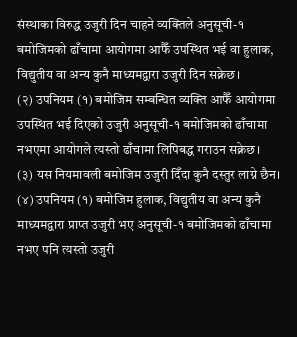संस्थाका विरुद्ध उजुरी दिन चाहने व्यक्तिले अनुसूची-१ बमोजिमको ढाँचामा आयोगमा आफैँ उपस्थित भई वा हुलाक, विद्युतीय वा अन्य कुनै माध्यमद्वारा उजुरी दिन सक्नेछ।
(२) उपनियम (१) बमोजिम सम्बन्धित व्यक्ति आफैँ आयोगमा उपस्थित भई दिएको उजुरी अनुसूची-१ बमोजिमको ढाँचामा नभएमा आयोगले त्यस्तो ढाँचामा लिपिबद्ध गराउन सक्नेछ।
(३) यस नियमावली बमोजिम उजुरी दिँदा कुनै दस्तुर लाग्ने छैन।
(४) उपनियम (१) बमोजिम हुलाक, विद्युतीय वा अन्य कुनै माध्यमद्वारा प्राप्त उजुरी भए अनुसूची-१ बमोजिमको ढाँचामा नभए पनि त्यस्तो उजुरी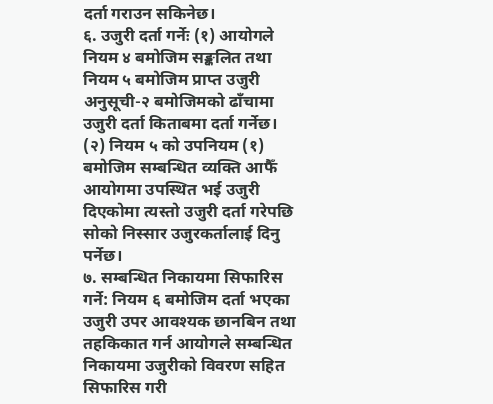दर्ता गराउन सकिनेछ।
६. उजुरी दर्ता गर्नेः (१) आयोगले नियम ४ बमोजिम सङ्कलित तथा नियम ५ बमोजिम प्राप्त उजुरी अनुसूची-२ बमोजिमको ढाँचामा उजुरी दर्ता किताबमा दर्ता गर्नेछ।
(२) नियम ५ को उपनियम (१) बमोजिम सम्बन्धित व्यक्ति आफैँ आयोगमा उपस्थित भई उजुरी दिएकोमा त्यस्तो उजुरी दर्ता गरेपछि सोको निस्सार उजुरकर्तालाई दिनु पर्नेछ।
७. सम्बन्धित निकायमा सिफारिस गर्ने: नियम ६ बमोजिम दर्ता भएका उजुरी उपर आवश्यक छानबिन तथा तहकिकात गर्न आयोगले सम्बन्धित निकायमा उजुरीको विवरण सहित सिफारिस गरी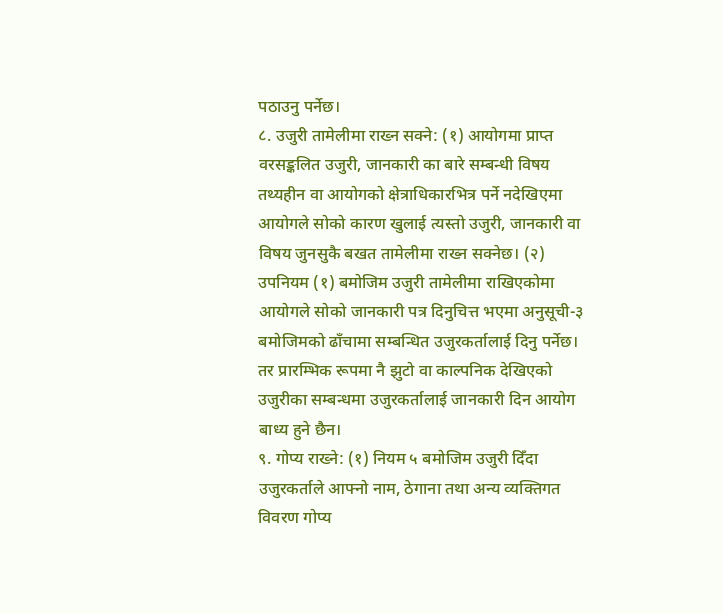पठाउनु पर्नेछ।
८. उजुरी तामेलीमा राख्न सक्ने: (१) आयोगमा प्राप्त वरसङ्कलित उजुरी, जानकारी का बारे सम्बन्धी विषय तथ्यहीन वा आयोगको क्षेत्राधिकारभित्र पर्ने नदेखिएमा आयोगले सोको कारण खुलाई त्यस्तो उजुरी, जानकारी वा विषय जुनसुकै बखत तामेलीमा राख्न सक्नेछ। (२) उपनियम (१) बमोजिम उजुरी तामेलीमा राखिएकोमा आयोगले सोको जानकारी पत्र दिनुचित्त भएमा अनुसूची-३ बमोजिमको ढाँचामा सम्बन्धित उजुरकर्तालाई दिनु पर्नेछ। तर प्रारम्भिक रूपमा नै झुटो वा काल्पनिक देखिएको उजुरीका सम्बन्धमा उजुरकर्तालाई जानकारी दिन आयोग बाध्य हुने छैन।
९. गोप्य राख्ने: (१) नियम ५ बमोजिम उजुरी दिँदा उजुरकर्ताले आफ्नो नाम, ठेगाना तथा अन्य व्यक्तिगत विवरण गोप्य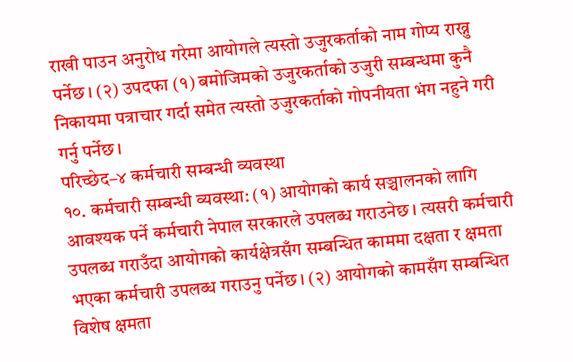राखी पाउन अनुरोध गरेमा आयोगले त्यस्तो उजुरकर्ताको नाम गोप्य राख्नु पर्नेछ। (२) उपदफा (१) बमोजिमको उजुरकर्ताको उजुरी सम्बन्धमा कुनै निकायमा पत्राचार गर्दा समेत त्यस्तो उजुरकर्ताको गोपनीयता भंग नहुने गरी गर्नु पर्नेछ।
परिच्छेद–४ कर्मचारी सम्बन्धी व्यवस्था
१०. कर्मचारी सम्बन्धी व्यवस्था: (१) आयोगको कार्य सञ्चालनको लागि आवश्यक पर्ने कर्मचारी नेपाल सरकारले उपलब्ध गराउनेछ। त्यसरी कर्मचारी उपलब्ध गराउँदा आयोगको कार्यक्षेत्रसँग सम्बन्धित काममा दक्षता र क्षमता भएका कर्मचारी उपलब्ध गराउनु पर्नेछ। (२) आयोगको कामसँग सम्बन्धित विशेष क्षमता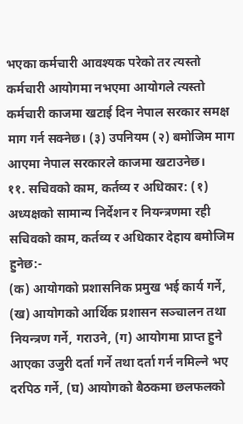भएका कर्मचारी आवश्यक परेको तर त्यस्तो कर्मचारी आयोगमा नभएमा आयोगले त्यस्तो कर्मचारी काजमा खटाई दिन नेपाल सरकार समक्ष माग गर्न सक्नेछ। (३) उपनियम (२) बमोजिम माग आएमा नेपाल सरकारले काजमा खटाउनेछ।
११. सचिवको काम, कर्तव्य र अधिकार: (१) अध्यक्षको सामान्य निर्देशन र नियन्त्रणमा रही सचिवको काम, कर्तव्य र अधिकार देहाय बमोजिम हुनेछ:-
(क) आयोगको प्रशासनिक प्रमुख भई कार्य गर्ने, (ख) आयोगको आर्थिक प्रशासन सञ्चालन तथा नियन्त्रण गर्ने, गराउने, (ग) आयोगमा प्राप्त हुने आएका उजुरी दर्ता गर्ने तथा दर्ता गर्न नमिल्ने भए दरपिठ गर्ने, (घ) आयोगको बैठकमा छलफलको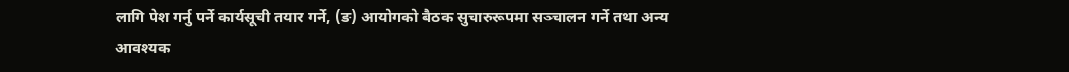लागि पेश गर्नु पर्ने कार्यसूची तयार गर्ने, (ङ) आयोगको बैठक सुचारुरूपमा सञ्चालन गर्ने तथा अन्य आवश्यक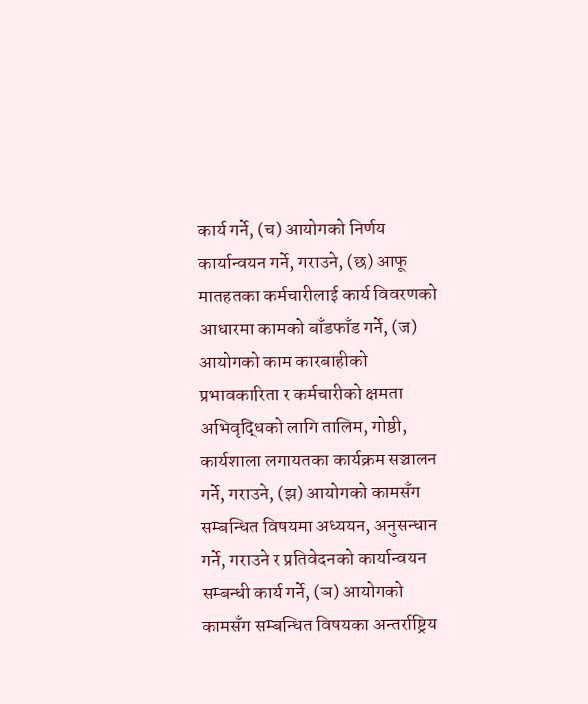कार्य गर्ने, (च) आयोगको निर्णय कार्यान्वयन गर्ने, गराउने, (छ) आफू मातहतका कर्मचारीलाई कार्य विवरणको आधारमा कामको बाँडफाँड गर्ने, (ज) आयोगको काम कारबाहीको प्रभावकारिता र कर्मचारीको क्षमता अभिवृद्धिको लागि तालिम, गोष्ठी, कार्यशाला लगायतका कार्यक्रम सञ्चालन गर्ने, गराउने, (झ) आयोगको कामसँग सम्बन्धित विषयमा अध्ययन, अनुसन्धान गर्ने, गराउने र प्रतिवेदनको कार्यान्वयन सम्बन्धी कार्य गर्ने, (ञ) आयोगको कामसँग सम्बन्धित विषयका अन्तर्राष्ट्रिय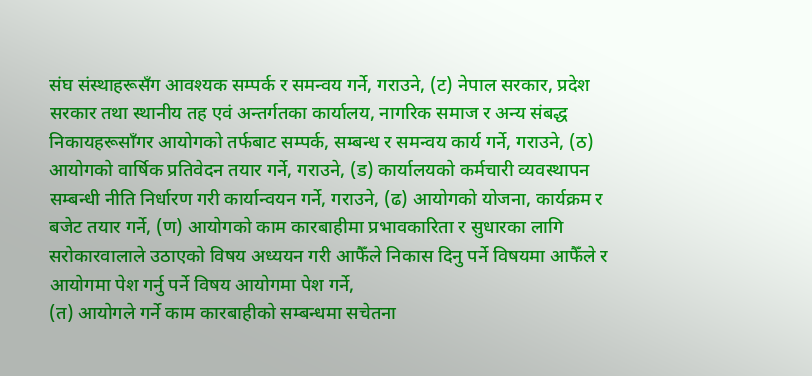संघ संस्थाहरूसँग आवश्यक सम्पर्क र समन्वय गर्ने, गराउने, (ट) नेपाल सरकार, प्रदेश सरकार तथा स्थानीय तह एवं अन्तर्गतका कार्यालय, नागरिक समाज र अन्य संबद्ध निकायहरूसाँगर आयोगको तर्फबाट सम्पर्क, सम्बन्ध र समन्वय कार्य गर्ने, गराउने, (ठ) आयोगको वार्षिक प्रतिवेदन तयार गर्ने, गराउने, (ड) कार्यालयको कर्मचारी व्यवस्थापन सम्बन्धी नीति निर्धारण गरी कार्यान्वयन गर्ने, गराउने, (ढ) आयोगको योजना, कार्यक्रम र बजेट तयार गर्ने, (ण) आयोगको काम कारबाहीमा प्रभावकारिता र सुधारका लागि सरोकारवालाले उठाएको विषय अध्ययन गरी आफैँले निकास दिनु पर्ने विषयमा आफैँले र आयोगमा पेश गर्नु पर्ने विषय आयोगमा पेश गर्ने,
(त) आयोगले गर्ने काम कारबाहीको सम्बन्धमा सचेतना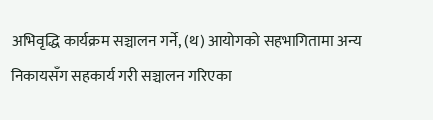अभिवृद्धि कार्यक्रम सञ्चालन गर्ने, (थ) आयोगको सहभागितामा अन्य निकायसँग सहकार्य गरी सञ्चालन गरिएका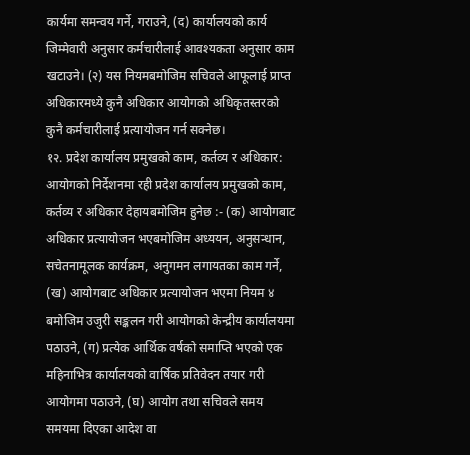कार्यमा समन्वय गर्ने, गराउने, (द) कार्यालयको कार्य जिम्मेवारी अनुसार कर्मचारीलाई आवश्यकता अनुसार काम खटाउने। (२) यस नियमबमोजिम सचिवले आफूलाई प्राप्त अधिकारमध्ये कुनै अधिकार आयोगको अधिकृतस्तरको कुनै कर्मचारीलाई प्रत्यायोजन गर्न सक्नेछ।
१२. प्रदेश कार्यालय प्रमुखको काम, कर्तव्य र अधिकार: आयोगको निर्देशनमा रही प्रदेश कार्यालय प्रमुखको काम, कर्तव्य र अधिकार देहायबमोजिम हुनेछ :- (क) आयोगबाट अधिकार प्रत्यायोजन भएबमोजिम अध्ययन, अनुसन्धान, सचेतनामूलक कार्यक्रम, अनुगमन लगायतका काम गर्ने, (ख) आयोगबाट अधिकार प्रत्यायोजन भएमा नियम ४ बमोजिम उजुरी सङ्कलन गरी आयोगको केन्द्रीय कार्यालयमा पठाउने, (ग) प्रत्येक आर्थिक वर्षको समाप्ति भएको एक महिनाभित्र कार्यालयको वार्षिक प्रतिवेदन तयार गरी आयोगमा पठाउने, (घ) आयोग तथा सचिवले समय समयमा दिएका आदेश वा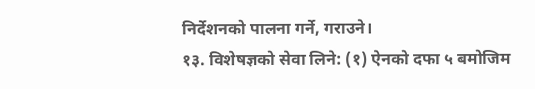निर्देशनको पालना गर्ने, गराउने।
१३. विशेषज्ञको सेवा लिने: (१) ऐनको दफा ५ बमोजिम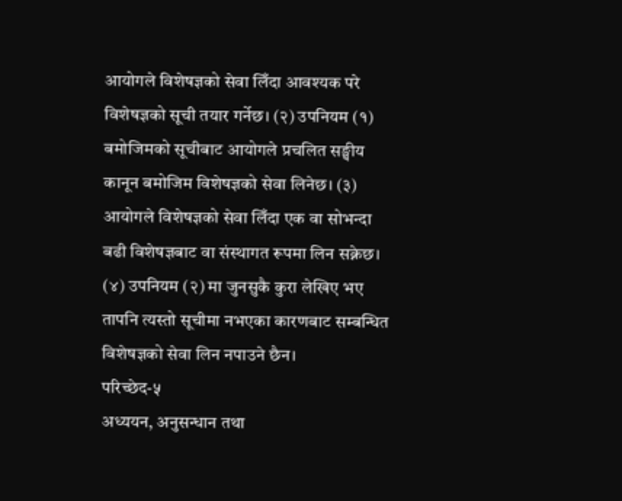आयोगले विशेषज्ञको सेवा लिँदा आवश्यक परे विशेषज्ञको सूची तयार गर्नेछ। (२) उपनियम (१) बमोजिमको सूचीबाट आयोगले प्रचलित सङ्घीय कानून बमोजिम विशेषज्ञको सेवा लिनेछ। (३) आयोगले विशेषज्ञको सेवा लिँदा एक वा सोभन्दा बढी विशेषज्ञबाट वा संस्थागत रूपमा लिन सक्नेछ। (४) उपनियम (२) मा जुनसुकै कुरा लेखिए भए तापनि त्यस्तो सूचीमा नभएका कारणबाट सम्बन्धित विशेषज्ञको सेवा लिन नपाउने छैन।
परिच्छेद-५
अध्ययन, अनुसन्धान तथा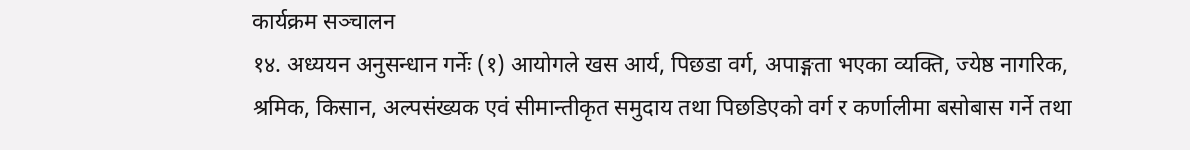कार्यक्रम सञ्चालन
१४. अध्ययन अनुसन्धान गर्नेः (१) आयोगले खस आर्य, पिछडा वर्ग, अपाङ्गता भएका व्यक्ति, ज्येष्ठ नागरिक, श्रमिक, किसान, अल्पसंख्यक एवं सीमान्तीकृत समुदाय तथा पिछडिएको वर्ग र कर्णालीमा बसोबास गर्ने तथा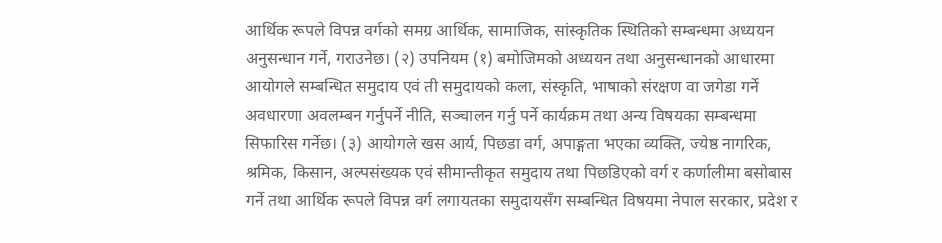आर्थिक रूपले विपन्न वर्गको समग्र आर्थिक, सामाजिक, सांस्कृतिक स्थितिको सम्बन्धमा अध्ययन अनुसन्धान गर्ने, गराउनेछ। (२) उपनियम (१) बमोजिमको अध्ययन तथा अनुसन्धानको आधारमा आयोगले सम्बन्धित समुदाय एवं ती समुदायको कला, संस्कृति, भाषाको संरक्षण वा जगेडा गर्ने अवधारणा अवलम्बन गर्नुपर्ने नीति, सञ्चालन गर्नु पर्ने कार्यक्रम तथा अन्य विषयका सम्बन्धमा सिफारिस गर्नेछ। (३) आयोगले खस आर्य, पिछडा वर्ग, अपाङ्गता भएका व्यक्ति, ज्येष्ठ नागरिक, श्रमिक, किसान, अल्पसंख्यक एवं सीमान्तीकृत समुदाय तथा पिछडिएको वर्ग र कर्णालीमा बसोबास गर्ने तथा आर्थिक रूपले विपन्न वर्ग लगायतका समुदायसँग सम्बन्धित विषयमा नेपाल सरकार, प्रदेश र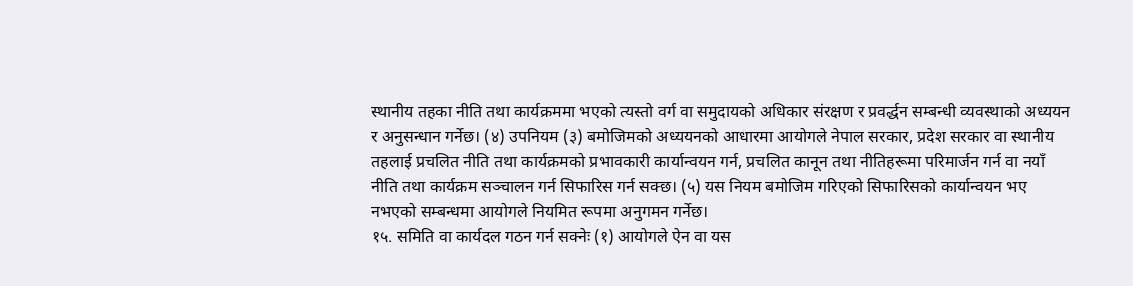स्थानीय तहका नीति तथा कार्यक्रममा भएको त्यस्तो वर्ग वा समुदायको अधिकार संरक्षण र प्रवर्द्धन सम्बन्धी व्यवस्थाको अध्ययन र अनुसन्धान गर्नेछ। (४) उपनियम (३) बमोजिमको अध्ययनको आधारमा आयोगले नेपाल सरकार, प्रदेश सरकार वा स्थानीय तहलाई प्रचलित नीति तथा कार्यक्रमको प्रभावकारी कार्यान्वयन गर्न, प्रचलित कानून तथा नीतिहरूमा परिमार्जन गर्न वा नयाँ नीति तथा कार्यक्रम सञ्चालन गर्न सिफारिस गर्न सक्छ। (५) यस नियम बमोजिम गरिएको सिफारिसको कार्यान्वयन भए नभएको सम्बन्धमा आयोगले नियमित रूपमा अनुगमन गर्नेछ।
१५. समिति वा कार्यदल गठन गर्न सक्नेः (१) आयोगले ऐन वा यस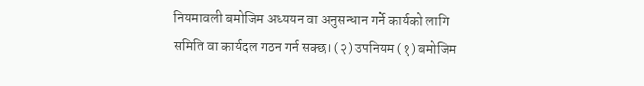नियमावली बमोजिम अध्ययन वा अनुसन्धान गर्ने कार्यको लागि समिति वा कार्यदल गठन गर्न सक्छ। (२) उपनियम (१) बमोजिम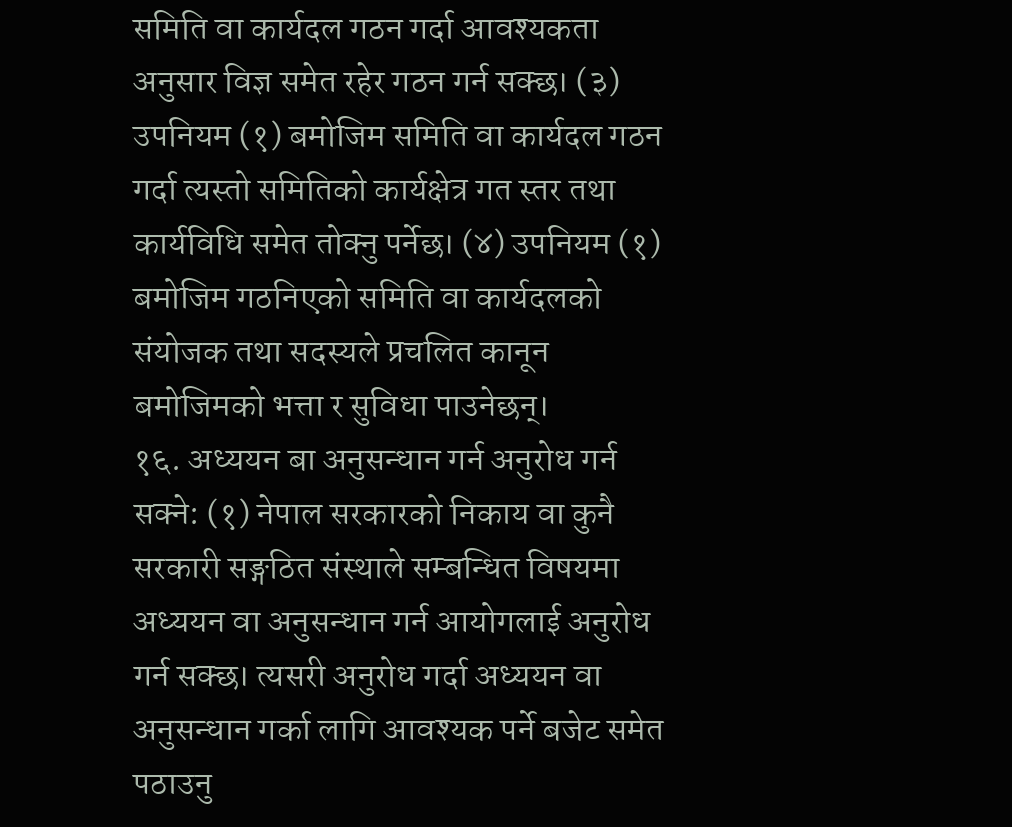समिति वा कार्यदल गठन गर्दा आवश्यकता अनुसार विज्ञ समेत रहेर गठन गर्न सक्छ। (३) उपनियम (१) बमोजिम समिति वा कार्यदल गठन गर्दा त्यस्तो समितिको कार्यक्षेत्र गत स्तर तथा कार्यविधि समेत तोक्नु पर्नेछ। (४) उपनियम (१) बमोजिम गठनिएको समिति वा कार्यदलको संयोजक तथा सदस्यले प्रचलित कानून बमोजिमको भत्ता र सुविधा पाउनेछन्।
१६. अध्ययन बा अनुसन्धान गर्न अनुरोध गर्न सक्ने: (१) नेपाल सरकारको निकाय वा कुनै सरकारी सङ्गठित संस्थाले सम्बन्धित विषयमा अध्ययन वा अनुसन्धान गर्न आयोगलाई अनुरोध गर्न सक्छ। त्यसरी अनुरोध गर्दा अध्ययन वा अनुसन्धान गर्का लागि आवश्यक पर्ने बजेट समेत पठाउनु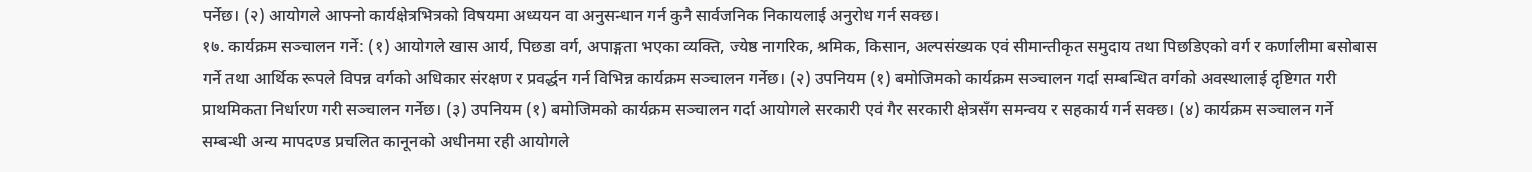पर्नेछ। (२) आयोगले आफ्नो कार्यक्षेत्रभित्रको विषयमा अध्ययन वा अनुसन्धान गर्न कुनै सार्वजनिक निकायलाई अनुरोध गर्न सक्छ।
१७. कार्यक्रम सञ्चालन गर्ने: (१) आयोगले खास आर्य, पिछडा वर्ग, अपाङ्गता भएका व्यक्ति, ज्येष्ठ नागरिक, श्रमिक, किसान, अल्पसंख्यक एवं सीमान्तीकृत समुदाय तथा पिछडिएको वर्ग र कर्णालीमा बसोबास गर्ने तथा आर्थिक रूपले विपन्न वर्गको अधिकार संरक्षण र प्रवर्द्धन गर्न विभिन्न कार्यक्रम सञ्चालन गर्नेछ। (२) उपनियम (१) बमोजिमको कार्यक्रम सञ्चालन गर्दा सम्बन्धित वर्गको अवस्थालाई दृष्टिगत गरी प्राथमिकता निर्धारण गरी सञ्चालन गर्नेछ। (३) उपनियम (१) बमोजिमको कार्यक्रम सञ्चालन गर्दा आयोगले सरकारी एवं गैर सरकारी क्षेत्रसँग समन्वय र सहकार्य गर्न सक्छ। (४) कार्यक्रम सञ्चालन गर्ने सम्बन्धी अन्य मापदण्ड प्रचलित कानूनको अधीनमा रही आयोगले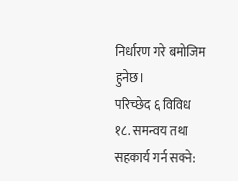निर्धारण गरे बमोजिम हुनेछ।
परिच्छेद ६ विविध
१८. समन्वय तथा सहकार्य गर्न सक्ने: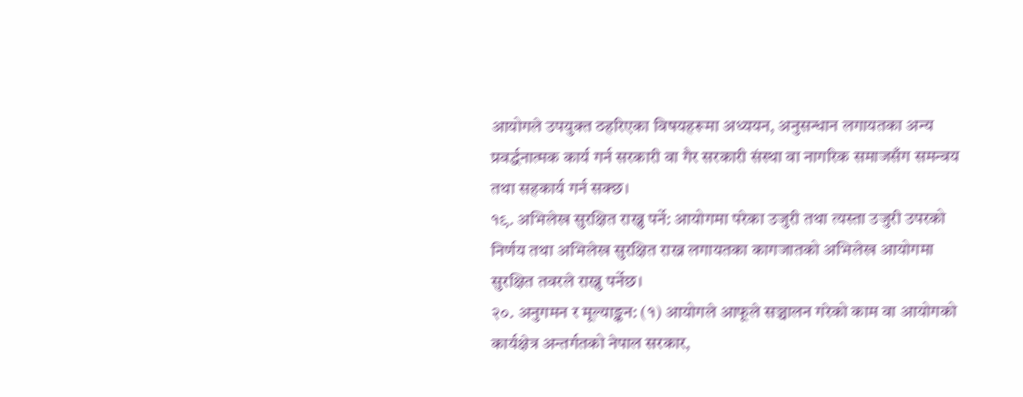आयोगले उपयुक्त ठहरिएका विषयहरूमा अध्ययन, अनुसन्धान लगायतका अन्य प्रवर्द्धनात्मक कार्य गर्न सरकारी वा गैर सरकारी संस्था वा नागरिक समाजसँग समन्वय तथा सहकार्य गर्न सक्छ।
१९. अभिलेख सुरक्षित राख्नु पर्ने: आयोगमा परेका उजुरी तथा त्यस्ता उजुरी उपरको निर्णय तथा अभिलेख सुरक्षित राख्न लगायतका कागजातको अभिलेख आयोगमा सुरक्षित तवरले राख्नु पर्नेछ।
२०. अनुगमन र मूल्याङ्कन: (१) आयोगले आफूले सञ्चालन गरेको काम वा आयोगको कार्यक्षेत्र अन्तर्गतको नेपाल सरकार,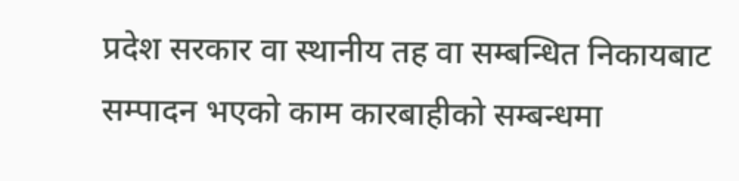प्रदेश सरकार वा स्थानीय तह वा सम्बन्धित निकायबाट सम्पादन भएको काम कारबाहीको सम्बन्धमा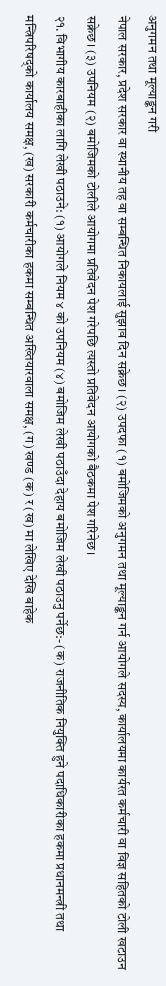अनुगमन तथा मूल्याङ्कन गरी
नेपाल सरकार, प्रदेश सरकार वा स्थानीय तह वा सम्बन्धित निकायलाई सुझाव दिन सक्नेछ। (२) उपदफा (१) बमोजिमको अनुगमन तथा मूल्याङ्कन गर्न आयोगले सदस्य, कार्यालयमा कार्यरत कर्मचारी वा विज्ञ सहितको टोली खटाउन सक्नेछ। (३) उपनियम (२) बमोजिमको टोलीले आयोगमा प्रतिवेदन पेश गरेपछि त्यस्तो प्रतिवेदन आयोगको बैठकमा पेश गरिनेछ।
२१. विभागीय कारबाहीका लागि लेखी पठाउने: (१) आयोगले नियम ४ को उपनियम (४) बमोजिम लेखी पठाउँदा देहाय बमोजिम लेखी पठाउनु पर्नेछ:- (क) राजनीतिक नियुक्ति हुने पदाधिकारीका हकमा प्रधानमन्त्री तथा मन्त्रिपरिषद्को कार्यालय समक्ष, (ख) सरकारी कर्मचारीका हकमा सम्बन्धित अख्तियारवाला समक्ष, (ग) खण्ड (क) र (ख) मा लेखिए देखि बाहेक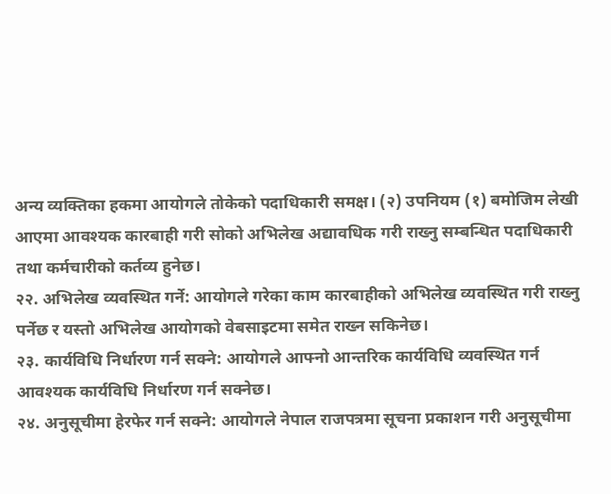अन्य व्यक्तिका हकमा आयोगले तोकेको पदाधिकारी समक्ष। (२) उपनियम (१) बमोजिम लेखी आएमा आवश्यक कारबाही गरी सोको अभिलेख अद्यावधिक गरी राख्नु सम्बन्धित पदाधिकारी तथा कर्मचारीको कर्तव्य हुनेछ।
२२. अभिलेख व्यवस्थित गर्ने: आयोगले गरेका काम कारबाहीको अभिलेख व्यवस्थित गरी राख्नु पर्नेछ र यस्तो अभिलेख आयोगको वेबसाइटमा समेत राख्न सकिनेछ।
२३. कार्यविधि निर्धारण गर्न सक्ने: आयोगले आफ्नो आन्तरिक कार्यविधि व्यवस्थित गर्न आवश्यक कार्यविधि निर्धारण गर्न सक्नेछ।
२४. अनुसूचीमा हेरफेर गर्न सक्ने: आयोगले नेपाल राजपत्रमा सूचना प्रकाशन गरी अनुसूचीमा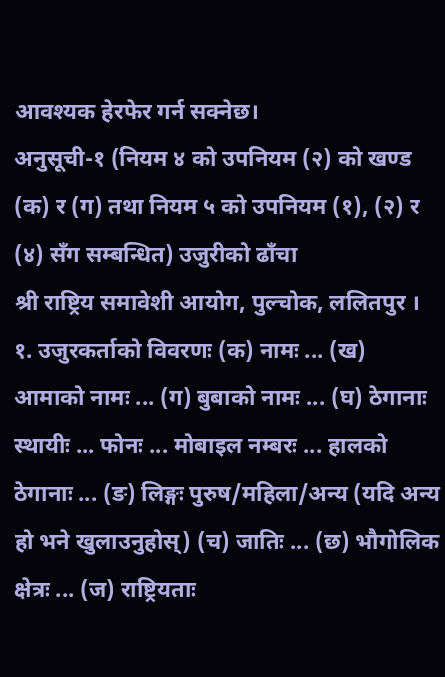आवश्यक हेरफेर गर्न सक्नेछ।
अनुसूची-१ (नियम ४ को उपनियम (२) को खण्ड (क) र (ग) तथा नियम ५ को उपनियम (१), (२) र (४) सँग सम्बन्धित) उजुरीको ढाँचा
श्री राष्ट्रिय समावेशी आयोग, पुल्चोक, ललितपुर ।
१. उजुरकर्ताको विवरणः (क) नामः ... (ख) आमाको नामः ... (ग) बुबाको नामः ... (घ) ठेगानाः स्थायीः ... फोनः ... मोबाइल नम्बरः ... हालको ठेगानाः ... (ङ) लिङ्गः पुरुष/महिला/अन्य (यदि अन्य हो भने खुलाउनुहोस्) (च) जातिः ... (छ) भौगोलिक क्षेत्रः ... (ज) राष्ट्रियताः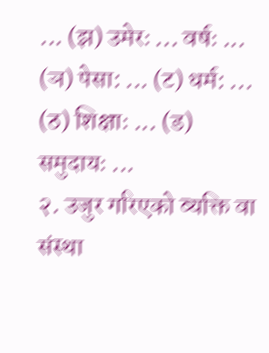... (झ) उमेरः ... वर्षः ... (ञ) पेसा: ... (ट) धर्म: ... (ठ) शिक्षाः ... (ड) समुदायः ...
२. उजुर गरिएको व्यक्ति वा संस्था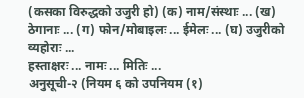(कसका विरुद्धको उजुरी हो) (क) नाम/संस्थाः ... (ख) ठेगानाः ... (ग) फोन/मोबाइलः ... ईमेलः ... (घ) उजुरीको व्यहोराः ...
हस्ताक्षरः ... नामः ... मितिः ...
अनुसूची-२ (नियम ६ को उपनियम (१)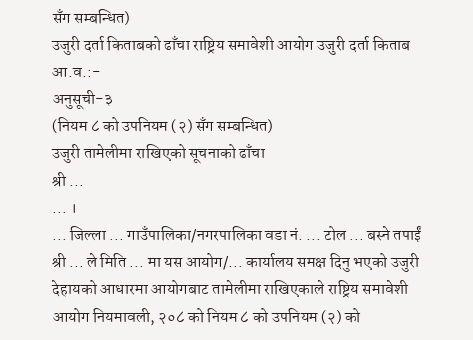सँग सम्बन्धित)
उजुरी दर्ता किताबको ढाँचा राष्ट्रिय समावेशी आयोग उजुरी दर्ता किताब
आ.व.:-
अनुसूची-३
(नियम ८ को उपनियम (२) सँग सम्बन्धित)
उजुरी तामेलीमा राखिएको सूचनाको ढाँचा
श्री ...
... ।
... जिल्ला ... गाउँपालिका/नगरपालिका वडा नं. ... टोल ... बस्ने तपाईं श्री ... ले मिति ... मा यस आयोग/... कार्यालय समक्ष दिनु भएको उजुरी देहायको आधारमा आयोगबाट तामेलीमा राखिएकाले राष्ट्रिय समावेशी आयोग नियमावली, २०८ को नियम ८ को उपनियम (२) को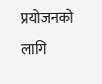प्रयोजनको लागि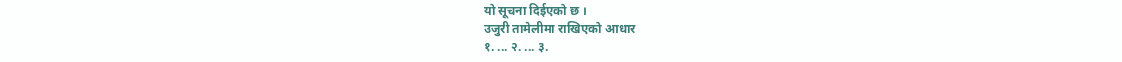यो सूचना दिईएको छ ।
उजुरी तामेलीमा राखिएको आधार
१. ... २. ... ३.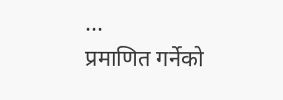...
प्रमाणित गर्नेको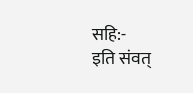सहि:-
इति संवत्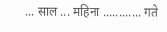... साल ... महिना ............ गते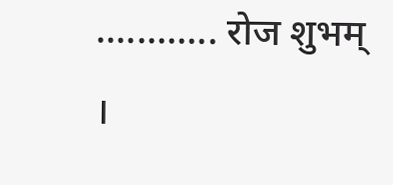............ रोज शुभम् ।